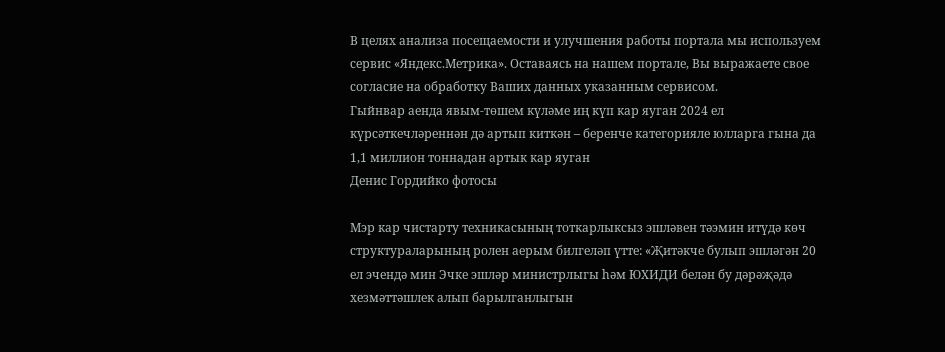В целях анализа посещаемости и улучшения работы портала мы используем сервис «Яндекс.Метрика». Оставаясь на нашем портале, Вы выражаете свое согласие на обработку Ваших данных указанным сервисом.
Гыйнвар аенда явым-төшем күләме иң күп кар яуган 2024 ел күрсәткечләреннән дә артып киткән – беренче категорияле юлларга гына да 1,1 миллион тоннадан артык кар яуган
Денис Гордийко фотосы

Мэр кар чистарту техникасының тоткарлыксыз эшләвен тәэмин итүдә көч структураларының ролен аерым билгеләп үтте: «Җитәкче булып эшләгән 20 ел эчендә мин Эчке эшләр министрлыгы һәм ЮХИДИ белән бу дәрәҗәдә хезмәттәшлек алып барылганлыгын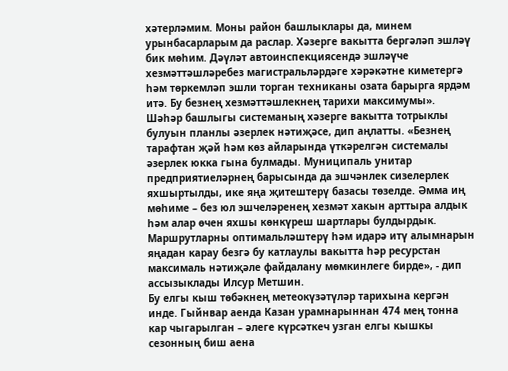хәтерләмим. Моны район башлыклары да, минем урынбасарларым да раслар. Хәзерге вакытта бергәләп эшләү бик мөһим. Дәүләт автоинспекциясендә эшләүче хезмәттәшләребез магистральләрдәге хәрәкәтне киметергә һәм төркемләп эшли торган техниканы озата барырга ярдәм итә. Бу безнең хезмәттәшлекнең тарихи максимумы».
Шәһәр башлыгы системаның хәзерге вакытта тотрыклы булуын планлы әзерлек нәтиҗәсе, дип аңлатты. «Безнең тарафтан җәй һәм көз айларында үткәрелгән системалы әзерлек юкка гына булмады. Муниципаль унитар предприятиеләрнең барысында да эшчәнлек сизелерлек яхшыртылды, ике яңа җитештерү базасы төзелде. Әмма иң мөһиме – без юл эшчеләренең хезмәт хакын арттыра алдык һәм алар өчен яхшы көнкүреш шартлары булдырдык. Маршрутларны оптимальләштерү һәм идарә итү алымнарын яңадан карау безгә бу катлаулы вакытта һәр ресурстан максималь нәтиҗәле файдалану мөмкинлеге бирде», - дип ассызыклады Илсур Метшин.
Бу елгы кыш төбәкнең метеокүзәтүләр тарихына кергән инде. Гыйнвар аенда Казан урамнарыннан 474 мең тонна кар чыгарылган – әлеге күрсәткеч узган елгы кышкы сезонның биш аена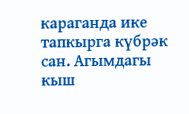караганда ике тапкырга күбрәк сан. Агымдагы кыш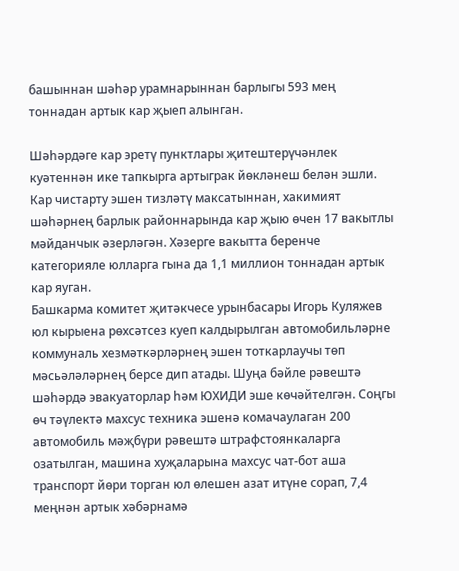башыннан шәһәр урамнарыннан барлыгы 593 мең тоннадан артык кар җыеп алынган.

Шәһәрдәге кар эретү пунктлары җитештерүчәнлек куәтеннән ике тапкырга артыграк йөкләнеш белән эшли. Кар чистарту эшен тизләтү максатыннан, хакимият шәһәрнең барлык районнарында кар җыю өчен 17 вакытлы мәйданчык әзерләгән. Хәзерге вакытта беренче категорияле юлларга гына да 1,1 миллион тоннадан артык кар яуган.
Башкарма комитет җитәкчесе урынбасары Игорь Куляжев юл кырыена рөхсәтсез куеп калдырылган автомобильләрне коммуналь хезмәткәрләрнең эшен тоткарлаучы төп мәсьәләләрнең берсе дип атады. Шуңа бәйле рәвештә шәһәрдә эвакуаторлар һәм ЮХИДИ эше көчәйтелгән. Соңгы өч тәүлектә махсус техника эшенә комачаулаган 200 автомобиль мәҗбүри рәвештә штрафстоянкаларга озатылган, машина хуҗаларына махсус чат-бот аша транспорт йөри торган юл өлешен азат итүне сорап, 7,4 меңнән артык хәбәрнамә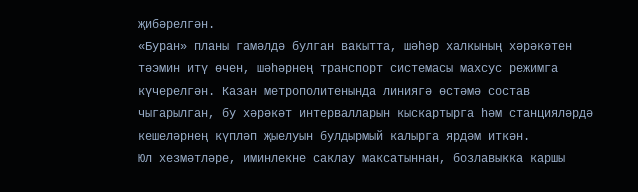җибәрелгән.
«Буран» планы гамәлдә булган вакытта, шәһәр халкының хәрәкәтен тәэмин итү өчен, шәһәрнең транспорт системасы махсус режимга күчерелгән. Казан метрополитенында линиягә өстәмә состав чыгарылган, бу хәрәкәт интервалларын кыскартырга һәм станцияләрдә кешеләрнең күпләп җыелуын булдырмый калырга ярдәм иткән.
Юл хезмәтләре, иминлекне саклау максатыннан, бозлавыкка каршы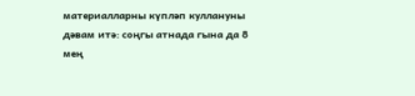материалларны күпләп куллануны дәвам итә: соңгы атнада гына да 8 мең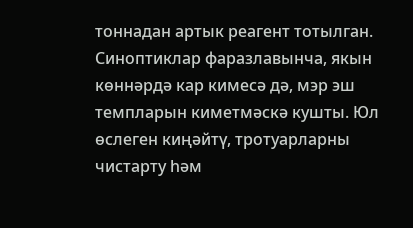тоннадан артык реагент тотылган.
Синоптиклар фаразлавынча, якын көннәрдә кар кимесә дә, мэр эш темпларын киметмәскә кушты. Юл өслеген киңәйтү, тротуарларны чистарту һәм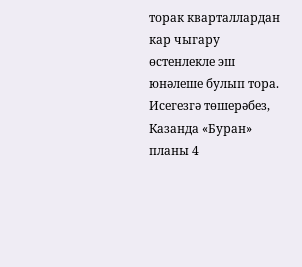торак кварталлардан кар чыгару өстенлекле эш юнәлеше булып тора.
Исегезгә төшерәбез, Казанда «Буран» планы 4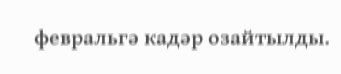февральгә кадәр озайтылды.